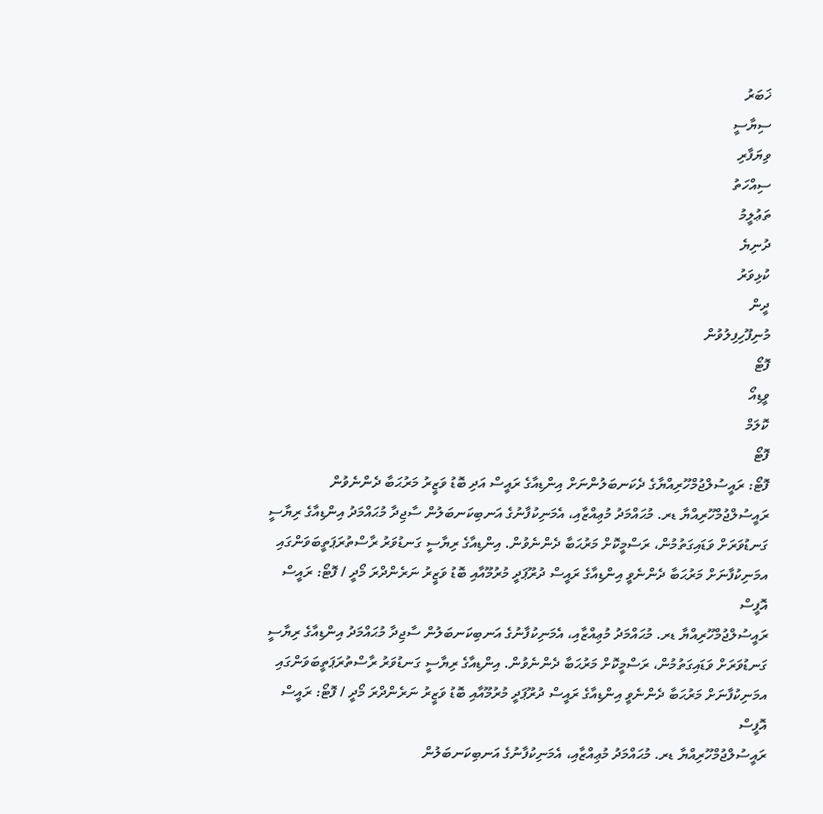ޚަބަރު
ސިޔާސީ
ވިޔަފާރި
ސިއްހަތު
ތަޢުލީމު
ދުނިޔެ
ކުޅިވަރު
ދީން
މުނިފޫހިފިލުވުން
ފޮޓޯ
ވީޑިއޯ
ކޮލަމް
ފޮޓޯ
ފޮޓޯ: ރައީސުލްޖުމްހޫރިއްޔާގެ ދެކަނބަލުންނަށް އިންޑިއާގެ ރައީސް އަދި ބޮޑު ވަޒީރު މަރުޙަބާ ދެންނެވުން
ރައީސުލްޖުމްހޫރިއްޔާ ޑރ. މުޙައްމަދު މުޢިއްޒާއި، އެމަނިކުފާނުގެ އަނބިކަނބަލުން ސާޖިދާ މުޙައްމަދު އިންޑިއާގެ ރިޔާސީ ގަނޑުވަރަށް ވަޑައިގަތުމުން، ރަސްމީކޮށް މަރުޙަބާ ދެންނެވުން. އިންޑިއާގެ ރިޔާސީ ގަނޑުވަރު ރާސްތުރަޕަތީބަވަންގައި އމަނިކުފާނަށް މަރުޙަބާ ދެންނެވީ އިންޑިއާގެ ރައީސް ދުރޫޕަދީ މުރުމޫއާއި ބޮޑު ވަޒީރު ނަރެންދްރަ މޯދީ / ފޮޓޯ: ރައީސް އޮފީސް
ރައީސުލްޖުމްހޫރިއްޔާ ޑރ. މުޙައްމަދު މުޢިއްޒާއި، އެމަނިކުފާނުގެ އަނބިކަނބަލުން ސާޖިދާ މުޙައްމަދު އިންޑިއާގެ ރިޔާސީ ގަނޑުވަރަށް ވަޑައިގަތުމުން، ރަސްމީކޮށް މަރުޙަބާ ދެންނެވުން. އިންޑިއާގެ ރިޔާސީ ގަނޑުވަރު ރާސްތުރަޕަތީބަވަންގައި އމަނިކުފާނަށް މަރުޙަބާ ދެންނެވީ އިންޑިއާގެ ރައީސް ދުރޫޕަދީ މުރުމޫއާއި ބޮޑު ވަޒީރު ނަރެންދްރަ މޯދީ / ފޮޓޯ: ރައީސް އޮފީސް
ރައީސުލްޖުމްހޫރިއްޔާ ޑރ. މުޙައްމަދު މުޢިއްޒާއި، އެމަނިކުފާނުގެ އަނބިކަނބަލުން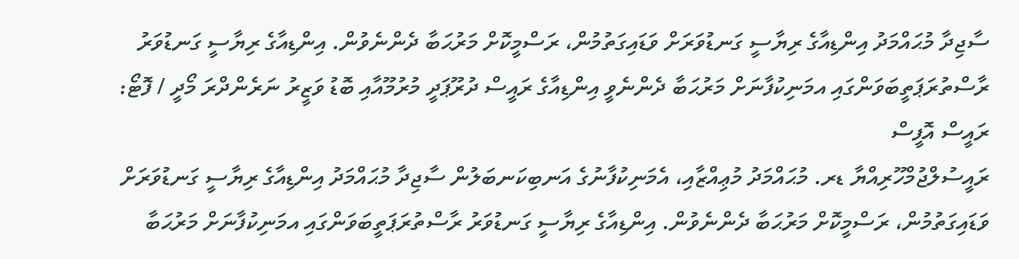ސާޖިދާ މުޙައްމަދު އިންޑިއާގެ ރިޔާސީ ގަނޑުވަރަށް ވަޑައިގަތުމުން، ރަސްމީކޮށް މަރުޙަބާ ދެންނެވުން. އިންޑިއާގެ ރިޔާސީ ގަނޑުވަރު ރާސްތުރަޕަތީބަވަންގައި އމަނިކުފާނަށް މަރުޙަބާ ދެންނެވީ އިންޑިއާގެ ރައީސް ދުރޫޕަދީ މުރުމޫއާއި ބޮޑު ވަޒީރު ނަރެންދްރަ މޯދީ / ފޮޓޯ: ރައީސް އޮފީސް
ރައީސުލްޖުމްހޫރިއްޔާ ޑރ. މުޙައްމަދު މުޢިއްޒާއި، އެމަނިކުފާނުގެ އަނބިކަނބަލުން ސާޖިދާ މުޙައްމަދު އިންޑިއާގެ ރިޔާސީ ގަނޑުވަރަށް ވަޑައިގަތުމުން، ރަސްމީކޮށް މަރުޙަބާ ދެންނެވުން. އިންޑިއާގެ ރިޔާސީ ގަނޑުވަރު ރާސްތުރަޕަތީބަވަންގައި އމަނިކުފާނަށް މަރުޙަބާ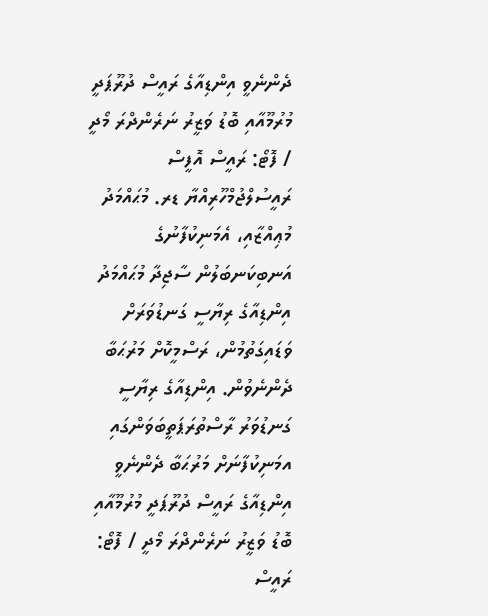ދެންނެވީ އިންޑިއާގެ ރައީސް ދުރޫޕަދީ މުރުމޫއާއި ބޮޑު ވަޒީރު ނަރެންދްރަ މޯދީ / ފޮޓޯ: ރައީސް އޮފީސް
ރައީސުލްޖުމްހޫރިއްޔާ ޑރ. މުޙައްމަދު މުޢިއްޒާއި، އެމަނިކުފާނުގެ އަނބިކަނބަލުން ސާޖިދާ މުޙައްމަދު އިންޑިއާގެ ރިޔާސީ ގަނޑުވަރަށް ވަޑައިގަތުމުން، ރަސްމީކޮށް މަރުޙަބާ ދެންނެވުން. އިންޑިއާގެ ރިޔާސީ ގަނޑުވަރު ރާސްތުރަޕަތީބަވަންގައި އމަނިކުފާނަށް މަރުޙަބާ ދެންނެވީ އިންޑިއާގެ ރައީސް ދުރޫޕަދީ މުރުމޫއާއި ބޮޑު ވަޒީރު ނަރެންދްރަ މޯދީ / ފޮޓޯ: ރައީސް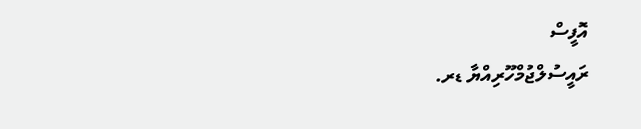އޮފީސް
ރައީސުލްޖުމްހޫރިއްޔާ ޑރ.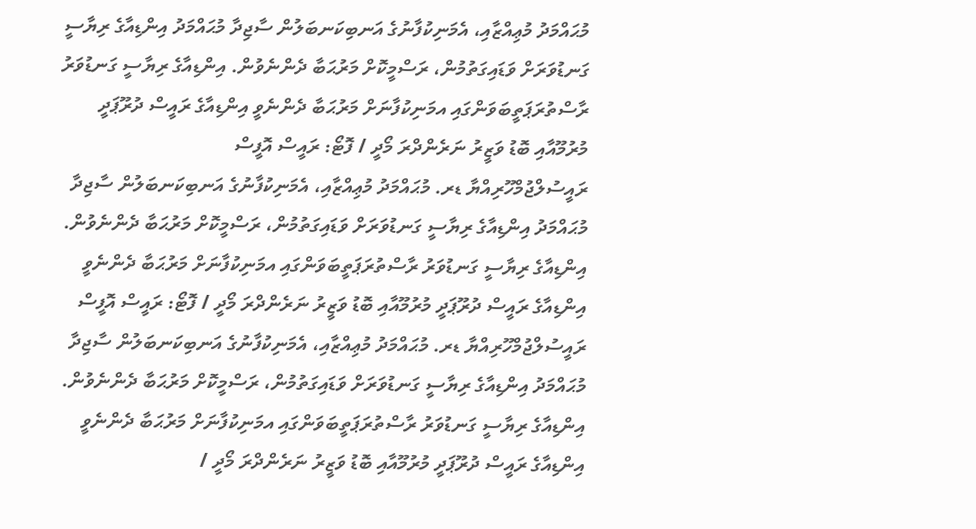މުޙައްމަދު މުޢިއްޒާއި، އެމަނިކުފާނުގެ އަނބިކަނބަލުން ސާޖިދާ މުޙައްމަދު އިންޑިއާގެ ރިޔާސީ ގަނޑުވަރަށް ވަޑައިގަތުމުން، ރަސްމީކޮށް މަރުޙަބާ ދެންނެވުން. އިންޑިއާގެ ރިޔާސީ ގަނޑުވަރު ރާސްތުރަޕަތީބަވަންގައި އމަނިކުފާނަށް މަރުޙަބާ ދެންނެވީ އިންޑިއާގެ ރައީސް ދުރޫޕަދީ މުރުމޫއާއި ބޮޑު ވަޒީރު ނަރެންދްރަ މޯދީ / ފޮޓޯ: ރައީސް އޮފީސް
ރައީސުލްޖުމްހޫރިއްޔާ ޑރ. މުޙައްމަދު މުޢިއްޒާއި، އެމަނިކުފާނުގެ އަނބިކަނބަލުން ސާޖިދާ މުޙައްމަދު އިންޑިއާގެ ރިޔާސީ ގަނޑުވަރަށް ވަޑައިގަތުމުން، ރަސްމީކޮށް މަރުޙަބާ ދެންނެވުން. އިންޑިއާގެ ރިޔާސީ ގަނޑުވަރު ރާސްތުރަޕަތީބަވަންގައި އމަނިކުފާނަށް މަރުޙަބާ ދެންނެވީ އިންޑިއާގެ ރައީސް ދުރޫޕަދީ މުރުމޫއާއި ބޮޑު ވަޒީރު ނަރެންދްރަ މޯދީ / ފޮޓޯ: ރައީސް އޮފީސް
ރައީސުލްޖުމްހޫރިއްޔާ ޑރ. މުޙައްމަދު މުޢިއްޒާއި، އެމަނިކުފާނުގެ އަނބިކަނބަލުން ސާޖިދާ މުޙައްމަދު އިންޑިއާގެ ރިޔާސީ ގަނޑުވަރަށް ވަޑައިގަތުމުން، ރަސްމީކޮށް މަރުޙަބާ ދެންނެވުން. އިންޑިއާގެ ރިޔާސީ ގަނޑުވަރު ރާސްތުރަޕަތީބަވަންގައި އމަނިކުފާނަށް މަރުޙަބާ ދެންނެވީ އިންޑިއާގެ ރައީސް ދުރޫޕަދީ މުރުމޫއާއި ބޮޑު ވަޒީރު ނަރެންދްރަ މޯދީ /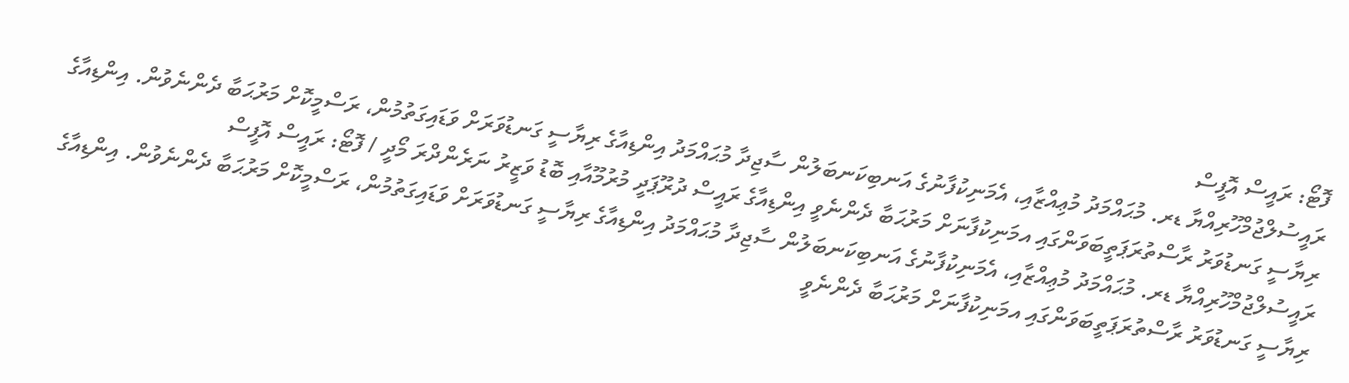ފޮޓޯ: ރައީސް އޮފީސް
ރައީސުލްޖުމްހޫރިއްޔާ ޑރ. މުޙައްމަދު މުޢިއްޒާއި، އެމަނިކުފާނުގެ އަނބިކަނބަލުން ސާޖިދާ މުޙައްމަދު އިންޑިއާގެ ރިޔާސީ ގަނޑުވަރަށް ވަޑައިގަތުމުން، ރަސްމީކޮށް މަރުޙަބާ ދެންނެވުން. އިންޑިއާގެ ރިޔާސީ ގަނޑުވަރު ރާސްތުރަޕަތީބަވަންގައި އމަނިކުފާނަށް މަރުޙަބާ ދެންނެވީ އިންޑިއާގެ ރައީސް ދުރޫޕަދީ މުރުމޫއާއި ބޮޑު ވަޒީރު ނަރެންދްރަ މޯދީ / ފޮޓޯ: ރައީސް އޮފީސް
ރައީސުލްޖުމްހޫރިއްޔާ ޑރ. މުޙައްމަދު މުޢިއްޒާއި، އެމަނިކުފާނުގެ އަނބިކަނބަލުން ސާޖިދާ މުޙައްމަދު އިންޑިއާގެ ރިޔާސީ ގަނޑުވަރަށް ވަޑައިގަތުމުން، ރަސްމީކޮށް މަރުޙަބާ ދެންނެވުން. އިންޑިއާގެ ރިޔާސީ ގަނޑުވަރު ރާސްތުރަޕަތީބަވަންގައި އމަނިކުފާނަށް މަރުޙަބާ ދެންނެވީ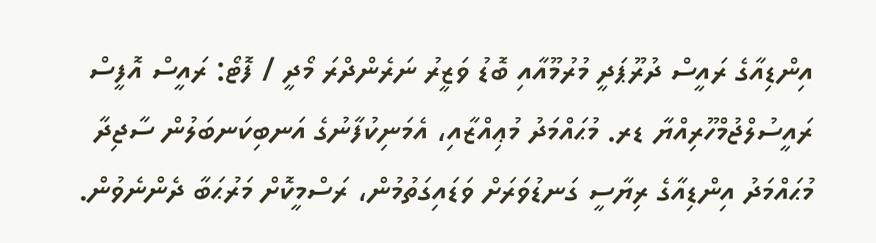އިންޑިއާގެ ރައީސް ދުރޫޕަދީ މުރުމޫއާއި ބޮޑު ވަޒީރު ނަރެންދްރަ މޯދީ / ފޮޓޯ: ރައީސް އޮފީސް
ރައީސުލްޖުމްހޫރިއްޔާ ޑރ. މުޙައްމަދު މުޢިއްޒާއި، އެމަނިކުފާނުގެ އަނބިކަނބަލުން ސާޖިދާ މުޙައްމަދު އިންޑިއާގެ ރިޔާސީ ގަނޑުވަރަށް ވަޑައިގަތުމުން، ރަސްމީކޮށް މަރުޙަބާ ދެންނެވުން.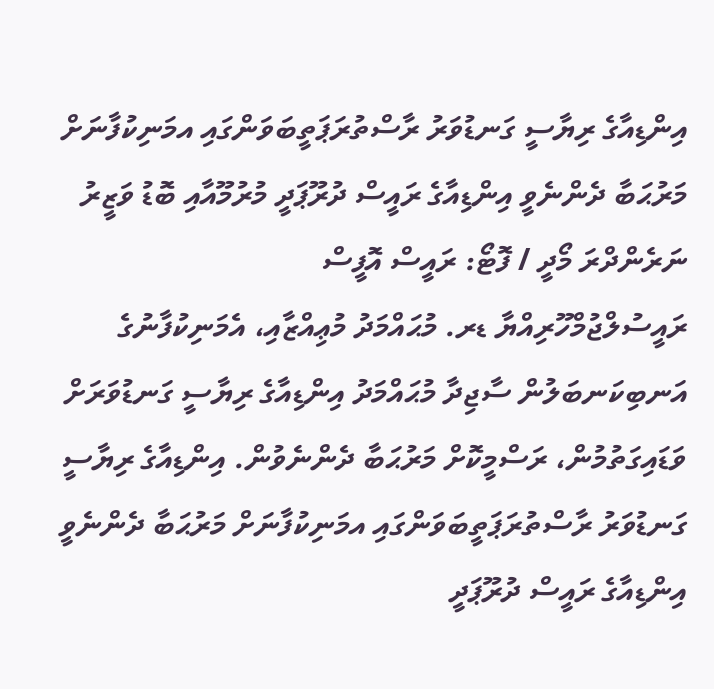އިންޑިއާގެ ރިޔާސީ ގަނޑުވަރު ރާސްތުރަޕަތީބަވަންގައި އމަނިކުފާނަށް މަރުޙަބާ ދެންނެވީ އިންޑިއާގެ ރައީސް ދުރޫޕަދީ މުރުމޫއާއި ބޮޑު ވަޒީރު ނަރެންދްރަ މޯދީ / ފޮޓޯ: ރައީސް އޮފީސް
ރައީސުލްޖުމްހޫރިއްޔާ ޑރ. މުޙައްމަދު މުޢިއްޒާއި، އެމަނިކުފާނުގެ އަނބިކަނބަލުން ސާޖިދާ މުޙައްމަދު އިންޑިއާގެ ރިޔާސީ ގަނޑުވަރަށް ވަޑައިގަތުމުން، ރަސްމީކޮށް މަރުޙަބާ ދެންނެވުން. އިންޑިއާގެ ރިޔާސީ ގަނޑުވަރު ރާސްތުރަޕަތީބަވަންގައި އމަނިކުފާނަށް މަރުޙަބާ ދެންނެވީ އިންޑިއާގެ ރައީސް ދުރޫޕަދީ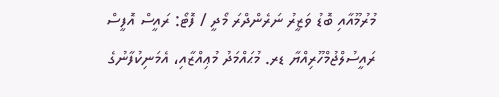މުރުމޫއާއި ބޮޑު ވަޒީރު ނަރެންދްރަ މޯދީ / ފޮޓޯ: ރައީސް އޮފީސް
ރައީސުލްޖުމްހޫރިއްޔާ ޑރ. މުޙައްމަދު މުޢިއްޒާއި، އެމަނިކުފާނުގެ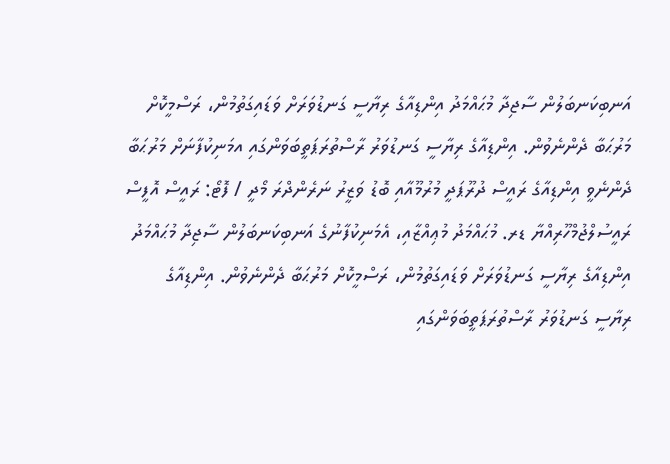އަނބިކަނބަލުން ސާޖިދާ މުޙައްމަދު އިންޑިއާގެ ރިޔާސީ ގަނޑުވަރަށް ވަޑައިގަތުމުން، ރަސްމީކޮށް މަރުޙަބާ ދެންނެވުން. އިންޑިއާގެ ރިޔާސީ ގަނޑުވަރު ރާސްތުރަޕަތީބަވަންގައި އމަނިކުފާނަށް މަރުޙަބާ ދެންނެވީ އިންޑިއާގެ ރައީސް ދުރޫޕަދީ މުރުމޫއާއި ބޮޑު ވަޒީރު ނަރެންދްރަ މޯދީ / ފޮޓޯ: ރައީސް އޮފީސް
ރައީސުލްޖުމްހޫރިއްޔާ ޑރ. މުޙައްމަދު މުޢިއްޒާއި، އެމަނިކުފާނުގެ އަނބިކަނބަލުން ސާޖިދާ މުޙައްމަދު އިންޑިއާގެ ރިޔާސީ ގަނޑުވަރަށް ވަޑައިގަތުމުން، ރަސްމީކޮށް މަރުޙަބާ ދެންނެވުން. އިންޑިއާގެ ރިޔާސީ ގަނޑުވަރު ރާސްތުރަޕަތީބަވަންގައި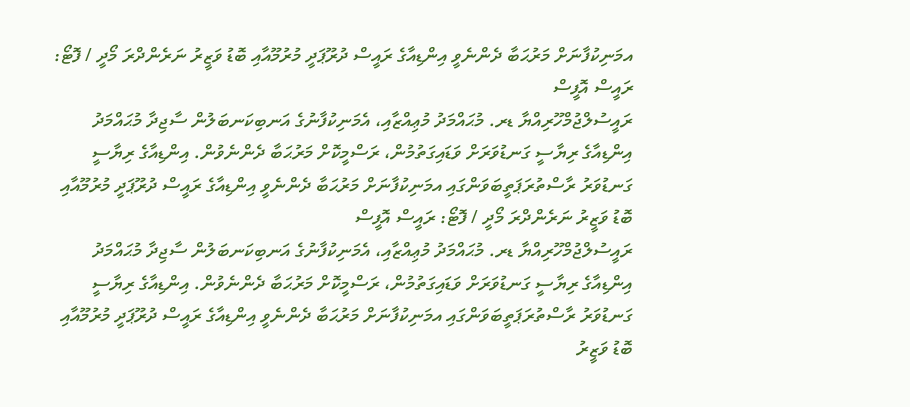އމަނިކުފާނަށް މަރުޙަބާ ދެންނެވީ އިންޑިއާގެ ރައީސް ދުރޫޕަދީ މުރުމޫއާއި ބޮޑު ވަޒީރު ނަރެންދްރަ މޯދީ / ފޮޓޯ: ރައީސް އޮފީސް
ރައީސުލްޖުމްހޫރިއްޔާ ޑރ. މުޙައްމަދު މުޢިއްޒާއި، އެމަނިކުފާނުގެ އަނބިކަނބަލުން ސާޖިދާ މުޙައްމަދު އިންޑިއާގެ ރިޔާސީ ގަނޑުވަރަށް ވަޑައިގަތުމުން، ރަސްމީކޮށް މަރުޙަބާ ދެންނެވުން. އިންޑިއާގެ ރިޔާސީ ގަނޑުވަރު ރާސްތުރަޕަތީބަވަންގައި އމަނިކުފާނަށް މަރުޙަބާ ދެންނެވީ އިންޑިއާގެ ރައީސް ދުރޫޕަދީ މުރުމޫއާއި ބޮޑު ވަޒީރު ނަރެންދްރަ މޯދީ / ފޮޓޯ: ރައީސް އޮފީސް
ރައީސުލްޖުމްހޫރިއްޔާ ޑރ. މުޙައްމަދު މުޢިއްޒާއި، އެމަނިކުފާނުގެ އަނބިކަނބަލުން ސާޖިދާ މުޙައްމަދު އިންޑިއާގެ ރިޔާސީ ގަނޑުވަރަށް ވަޑައިގަތުމުން، ރަސްމީކޮށް މަރުޙަބާ ދެންނެވުން. އިންޑިއާގެ ރިޔާސީ ގަނޑުވަރު ރާސްތުރަޕަތީބަވަންގައި އމަނިކުފާނަށް މަރުޙަބާ ދެންނެވީ އިންޑިއާގެ ރައީސް ދުރޫޕަދީ މުރުމޫއާއި ބޮޑު ވަޒީރު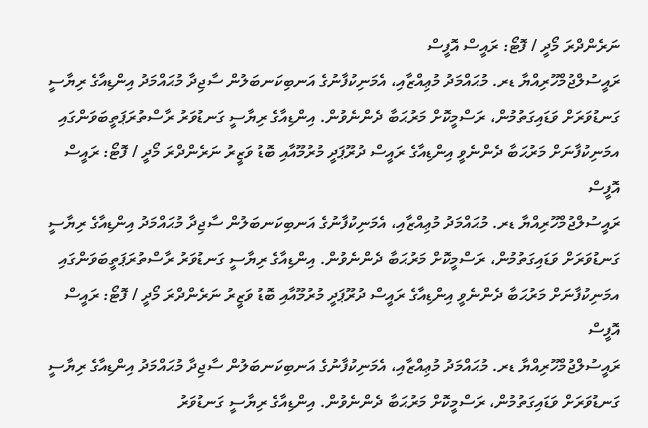ނަރެންދްރަ މޯދީ / ފޮޓޯ: ރައީސް އޮފީސް
ރައީސުލްޖުމްހޫރިއްޔާ ޑރ. މުޙައްމަދު މުޢިއްޒާއި، އެމަނިކުފާނުގެ އަނބިކަނބަލުން ސާޖިދާ މުޙައްމަދު އިންޑިއާގެ ރިޔާސީ ގަނޑުވަރަށް ވަޑައިގަތުމުން، ރަސްމީކޮށް މަރުޙަބާ ދެންނެވުން. އިންޑިއާގެ ރިޔާސީ ގަނޑުވަރު ރާސްތުރަޕަތީބަވަންގައި އމަނިކުފާނަށް މަރުޙަބާ ދެންނެވީ އިންޑިއާގެ ރައީސް ދުރޫޕަދީ މުރުމޫއާއި ބޮޑު ވަޒީރު ނަރެންދްރަ މޯދީ / ފޮޓޯ: ރައީސް އޮފީސް
ރައީސުލްޖުމްހޫރިއްޔާ ޑރ. މުޙައްމަދު މުޢިއްޒާއި، އެމަނިކުފާނުގެ އަނބިކަނބަލުން ސާޖިދާ މުޙައްމަދު އިންޑިއާގެ ރިޔާސީ ގަނޑުވަރަށް ވަޑައިގަތުމުން، ރަސްމީކޮށް މަރުޙަބާ ދެންނެވުން. އިންޑިއާގެ ރިޔާސީ ގަނޑުވަރު ރާސްތުރަޕަތީބަވަންގައި އމަނިކުފާނަށް މަރުޙަބާ ދެންނެވީ އިންޑިއާގެ ރައީސް ދުރޫޕަދީ މުރުމޫއާއި ބޮޑު ވަޒީރު ނަރެންދްރަ މޯދީ / ފޮޓޯ: ރައީސް އޮފީސް
ރައީސުލްޖުމްހޫރިއްޔާ ޑރ. މުޙައްމަދު މުޢިއްޒާއި، އެމަނިކުފާނުގެ އަނބިކަނބަލުން ސާޖިދާ މުޙައްމަދު އިންޑިއާގެ ރިޔާސީ ގަނޑުވަރަށް ވަޑައިގަތުމުން، ރަސްމީކޮށް މަރުޙަބާ ދެންނެވުން. އިންޑިއާގެ ރިޔާސީ ގަނޑުވަރު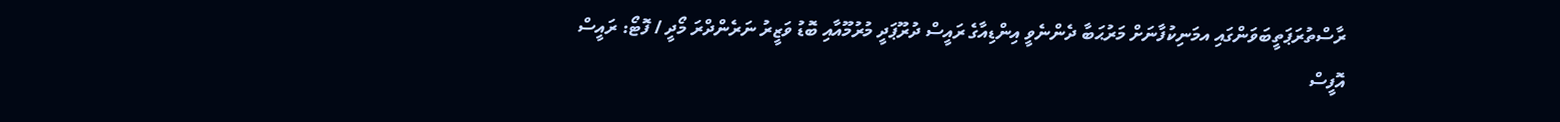ރާސްތުރަޕަތީބަވަންގައި އމަނިކުފާނަށް މަރުޙަބާ ދެންނެވީ އިންޑިއާގެ ރައީސް ދުރޫޕަދީ މުރުމޫއާއި ބޮޑު ވަޒީރު ނަރެންދްރަ މޯދީ / ފޮޓޯ: ރައީސް އޮފީސް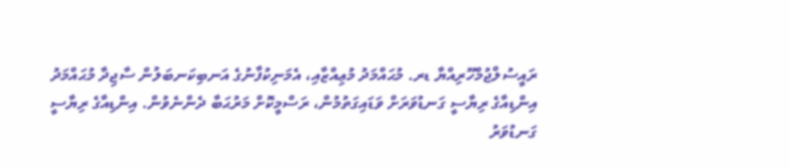ރައީސުލްޖުމްހޫރިއްޔާ ޑރ. މުޙައްމަދު މުޢިއްޒާއި، އެމަނިކުފާނުގެ އަނބިކަނބަލުން ސާޖިދާ މުޙައްމަދު އިންޑިއާގެ ރިޔާސީ ގަނޑުވަރަށް ވަޑައިގަތުމުން، ރަސްމީކޮށް މަރުޙަބާ ދެންނެވުން. އިންޑިއާގެ ރިޔާސީ ގަނޑުވަރު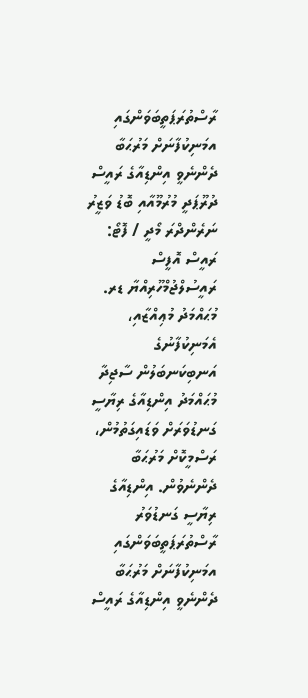ރާސްތުރަޕަތީބަވަންގައި އމަނިކުފާނަށް މަރުޙަބާ ދެންނެވީ އިންޑިއާގެ ރައީސް ދުރޫޕަދީ މުރުމޫއާއި ބޮޑު ވަޒީރު ނަރެންދްރަ މޯދީ / ފޮޓޯ: ރައީސް އޮފީސް
ރައީސުލްޖުމްހޫރިއްޔާ ޑރ. މުޙައްމަދު މުޢިއްޒާއި، އެމަނިކުފާނުގެ އަނބިކަނބަލުން ސާޖިދާ މުޙައްމަދު އިންޑިއާގެ ރިޔާސީ ގަނޑުވަރަށް ވަޑައިގަތުމުން، ރަސްމީކޮށް މަރުޙަބާ ދެންނެވުން. އިންޑިއާގެ ރިޔާސީ ގަނޑުވަރު ރާސްތުރަޕަތީބަވަންގައި އމަނިކުފާނަށް މަރުޙަބާ ދެންނެވީ އިންޑިއާގެ ރައީސް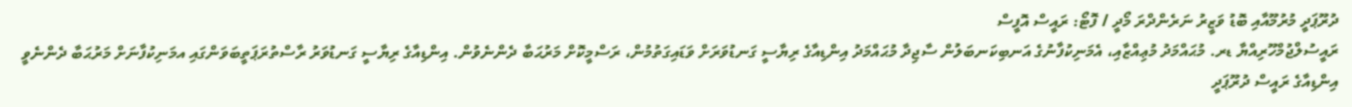ދުރޫޕަދީ މުރުމޫއާއި ބޮޑު ވަޒީރު ނަރެންދްރަ މޯދީ / ފޮޓޯ: ރައީސް އޮފީސް
ރައީސުލްޖުމްހޫރިއްޔާ ޑރ. މުޙައްމަދު މުޢިއްޒާއި، އެމަނިކުފާނުގެ އަނބިކަނބަލުން ސާޖިދާ މުޙައްމަދު އިންޑިއާގެ ރިޔާސީ ގަނޑުވަރަށް ވަޑައިގަތުމުން، ރަސްމީކޮށް މަރުޙަބާ ދެންނެވުން. އިންޑިއާގެ ރިޔާސީ ގަނޑުވަރު ރާސްތުރަޕަތީބަވަންގައި އމަނިކުފާނަށް މަރުޙަބާ ދެންނެވީ އިންޑިއާގެ ރައީސް ދުރޫޕަދީ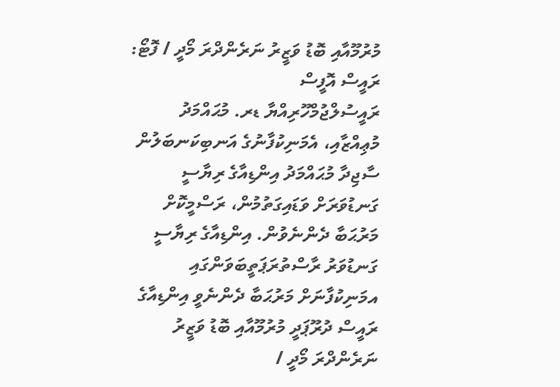މުރުމޫއާއި ބޮޑު ވަޒީރު ނަރެންދްރަ މޯދީ / ފޮޓޯ: ރައީސް އޮފީސް
ރައީސުލްޖުމްހޫރިއްޔާ ޑރ. މުޙައްމަދު މުޢިއްޒާއި، އެމަނިކުފާނުގެ އަނބިކަނބަލުން ސާޖިދާ މުޙައްމަދު އިންޑިއާގެ ރިޔާސީ ގަނޑުވަރަށް ވަޑައިގަތުމުން، ރަސްމީކޮށް މަރުޙަބާ ދެންނެވުން. އިންޑިއާގެ ރިޔާސީ ގަނޑުވަރު ރާސްތުރަޕަތީބަވަންގައި އމަނިކުފާނަށް މަރުޙަބާ ދެންނެވީ އިންޑިއާގެ ރައީސް ދުރޫޕަދީ މުރުމޫއާއި ބޮޑު ވަޒީރު ނަރެންދްރަ މޯދީ /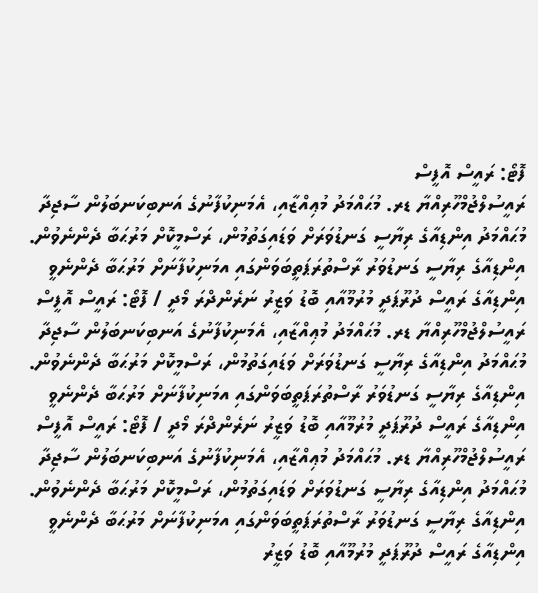ފޮޓޯ: ރައީސް އޮފީސް
ރައީސުލްޖުމްހޫރިއްޔާ ޑރ. މުޙައްމަދު މުޢިއްޒާއި، އެމަނިކުފާނުގެ އަނބިކަނބަލުން ސާޖިދާ މުޙައްމަދު އިންޑިއާގެ ރިޔާސީ ގަނޑުވަރަށް ވަޑައިގަތުމުން، ރަސްމީކޮށް މަރުޙަބާ ދެންނެވުން. އިންޑިއާގެ ރިޔާސީ ގަނޑުވަރު ރާސްތުރަޕަތީބަވަންގައި އމަނިކުފާނަށް މަރުޙަބާ ދެންނެވީ އިންޑިއާގެ ރައީސް ދުރޫޕަދީ މުރުމޫއާއި ބޮޑު ވަޒީރު ނަރެންދްރަ މޯދީ / ފޮޓޯ: ރައީސް އޮފީސް
ރައީސުލްޖުމްހޫރިއްޔާ ޑރ. މުޙައްމަދު މުޢިއްޒާއި، އެމަނިކުފާނުގެ އަނބިކަނބަލުން ސާޖިދާ މުޙައްމަދު އިންޑިއާގެ ރިޔާސީ ގަނޑުވަރަށް ވަޑައިގަތުމުން، ރަސްމީކޮށް މަރުޙަބާ ދެންނެވުން. އިންޑިއާގެ ރިޔާސީ ގަނޑުވަރު ރާސްތުރަޕަތީބަވަންގައި އމަނިކުފާނަށް މަރުޙަބާ ދެންނެވީ އިންޑިއާގެ ރައީސް ދުރޫޕަދީ މުރުމޫއާއި ބޮޑު ވަޒީރު ނަރެންދްރަ މޯދީ / ފޮޓޯ: ރައީސް އޮފީސް
ރައީސުލްޖުމްހޫރިއްޔާ ޑރ. މުޙައްމަދު މުޢިއްޒާއި، އެމަނިކުފާނުގެ އަނބިކަނބަލުން ސާޖިދާ މުޙައްމަދު އިންޑިއާގެ ރިޔާސީ ގަނޑުވަރަށް ވަޑައިގަތުމުން، ރަސްމީކޮށް މަރުޙަބާ ދެންނެވުން. އިންޑިއާގެ ރިޔާސީ ގަނޑުވަރު ރާސްތުރަޕަތީބަވަންގައި އމަނިކުފާނަށް މަރުޙަބާ ދެންނެވީ އިންޑިއާގެ ރައީސް ދުރޫޕަދީ މުރުމޫއާއި ބޮޑު ވަޒީރު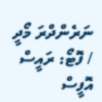ނަރެންދްރަ މޯދީ / ފޮޓޯ: ރައީސް އޮފީސް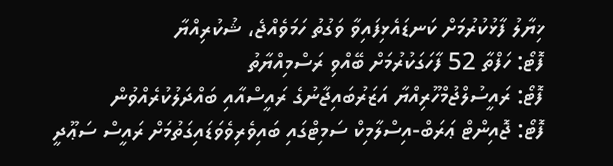ޚިޔާލު ފާޅުކުރުމަށް ކަނޑައެޅިފައިވާ ވަގުތު ހަމަވެއްޖެ، ޝުކުރިއްޔާ
ފޮޓޯ: ހަފްތާ 52 ފާހަގަކުރުމަށް ބޭއްވި ރަސްމިއްޔާތު
ފޮޓޯ: ރައީސުލްޖުމްހޫރިއްޔާ އަޒަރުބައިޖާނުގެ ރައީސްއާއި ބައްދަލުކުރެއްވުން
ފޮޓޯ: ޖޮއިންޓް ޢަރަބް-އިސްލާމިކް ސަމިޓްގައި ބައިވެރިވެވަޑައިގަތުމަށް ރައީސް ސަޢޫދީ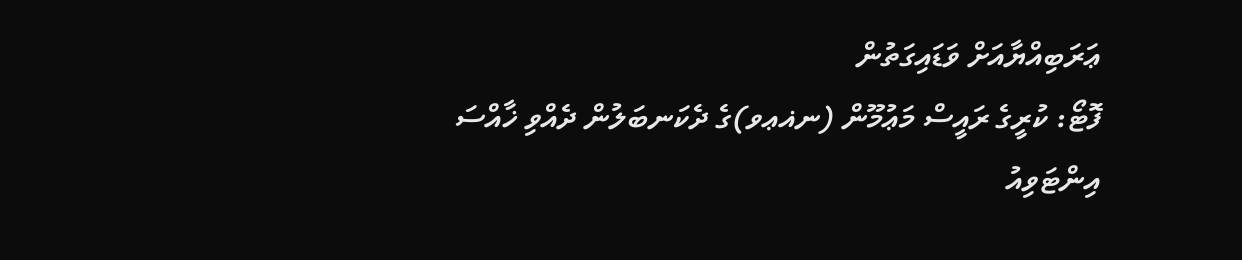ޢަރަބިއްޔާއަށް ވަޑައިގަތުން
ފޮޓޯ: ކުރީގެ ރައީސް މަޢުމޫން (ނޣޢވ)ގެ ދެކަނބަލުން ދެއްވި ޚާއްސަ އިންޓަވިއު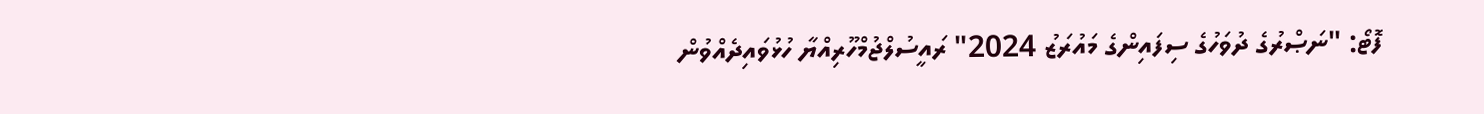ފޮޓޯ: "ނަޞްރުގެ ދުވަހުގެ ސިފައިންގެ މައުރަޒު 2024" ރައީސުލްޖުމްހޫރިއްޔާ ހުޅުވައިދެއްވުން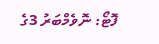ފޮޓޯ: ނޮވެމްބަރު 3ގެ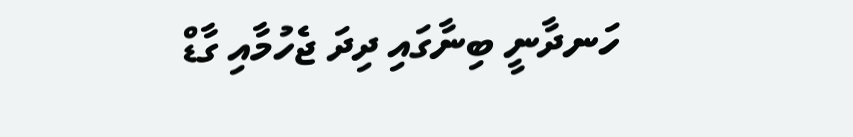ހަނދާނީ ބިނާގައި ދިދަ ޖެހުމާއި ގާޑް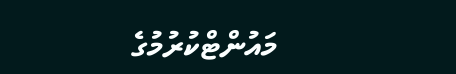މައުންޓްކުރުމުގެ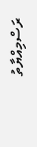ރަސްމިއްޔާތު